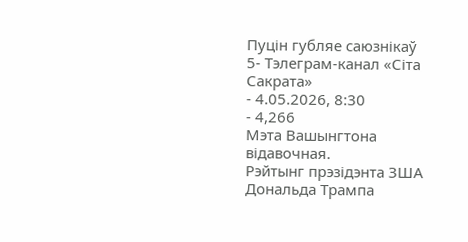Пуцін губляе саюзнікаў
5- Тэлеграм-канал «Сіта Сакрата»
- 4.05.2026, 8:30
- 4,266
Мэта Вашынгтона відавочная.
Рэйтынг прэзідэнта ЗША Дональда Трампа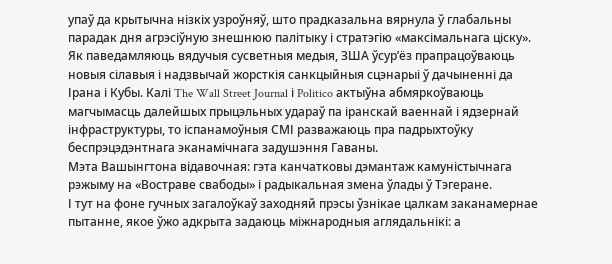упаў да крытычна нізкіх узроўняў, што прадказальна вярнула ў глабальны парадак дня агрэсіўную знешнюю палітыку і стратэгію «максімальнага ціску». Як паведамляюць вядучыя сусветныя медыя, ЗША ўсур’ёз прапрацоўваюць новыя сілавыя і надзвычай жорсткія санкцыйныя сцэнарыі ў дачыненні да Ірана і Кубы. Калі The Wall Street Journal і Politico актыўна абмяркоўваюць магчымасць далейшых прыцэльных удараў па іранскай ваеннай і ядзернай інфраструктуры, то іспанамоўныя СМІ разважаюць пра падрыхтоўку беспрэцэдэнтнага эканамічнага задушэння Гаваны.
Мэта Вашынгтона відавочная: гэта канчатковы дэмантаж камуністычнага рэжыму на «Востраве свабоды» і радыкальная змена ўлады ў Тэгеране.
І тут на фоне гучных загалоўкаў заходняй прэсы ўзнікае цалкам заканамернае пытанне, якое ўжо адкрыта задаюць міжнародныя аглядальнікі: а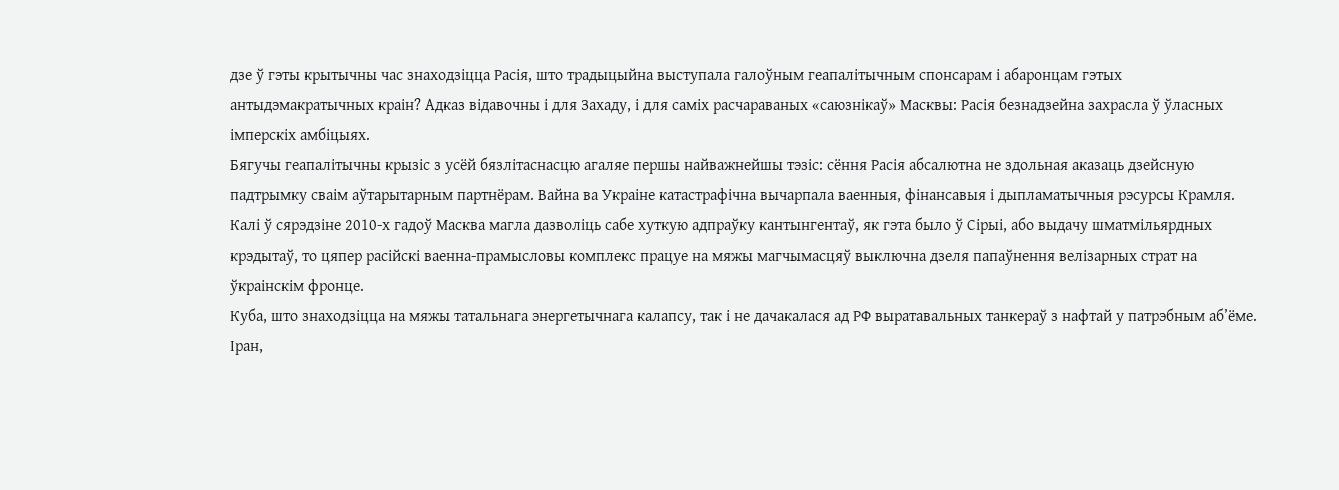дзе ў гэты крытычны час знаходзіцца Расія, што традыцыйна выступала галоўным геапалітычным спонсарам і абаронцам гэтых антыдэмакратычных краін? Адказ відавочны і для Захаду, і для саміх расчараваных «саюзнікаў» Масквы: Расія безнадзейна захрасла ў ўласных імперскіх амбіцыях.
Бягучы геапалітычны крызіс з усёй бязлітаснасцю агаляе першы найважнейшы тэзіс: сёння Расія абсалютна не здольная аказаць дзейсную падтрымку сваім аўтарытарным партнёрам. Вайна ва Украіне катастрафічна вычарпала ваенныя, фінансавыя і дыпламатычныя рэсурсы Крамля. Калі ў сярэдзіне 2010-х гадоў Масква магла дазволіць сабе хуткую адпраўку кантынгентаў, як гэта было ў Сірыі, або выдачу шматмільярдных крэдытаў, то цяпер расійскі ваенна-прамысловы комплекс працуе на мяжы магчымасцяў выключна дзеля папаўнення велізарных страт на ўкраінскім фронце.
Куба, што знаходзіцца на мяжы татальнага энергетычнага калапсу, так і не дачакалася ад РФ выратавальных танкераў з нафтай у патрэбным аб’ёме. Іран,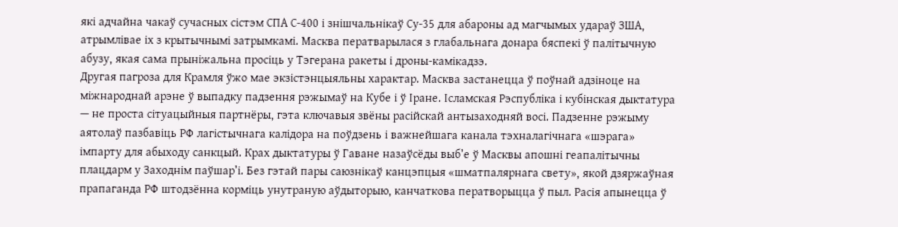які адчайна чакаў сучасных сістэм СПА С-400 і знішчальнікаў Су-35 для абароны ад магчымых удараў ЗША, атрымлівае іх з крытычнымі затрымкамі. Масква ператварылася з глабальнага донара бяспекі ў палітычную абузу, якая сама прыніжальна просіць у Тэгерана ракеты і дроны-камікадзэ.
Другая пагроза для Крамля ўжо мае экзістэнцыяльны характар. Масква застанецца ў поўнай адзіноце на міжнароднай арэне ў выпадку падзення рэжымаў на Кубе і ў Іране. Ісламская Рэспубліка і кубінская дыктатура — не проста сітуацыйныя партнёры, гэта ключавыя звёны расійскай антызаходняй восі. Падзенне рэжыму аятолаў пазбавіць РФ лагістычнага калідора на поўдзень і важнейшага канала тэхналагічнага «шэрага» імпарту для абыходу санкцый. Крах дыктатуры ў Гаване назаўсёды выб’е ў Масквы апошні геапалітычны плацдарм у Заходнім паўшар’і. Без гэтай пары саюзнікаў канцэпцыя «шматпалярнага свету», якой дзяржаўная прапаганда РФ штодзённа корміць унутраную аўдыторыю, канчаткова ператворыцца ў пыл. Расія апынецца ў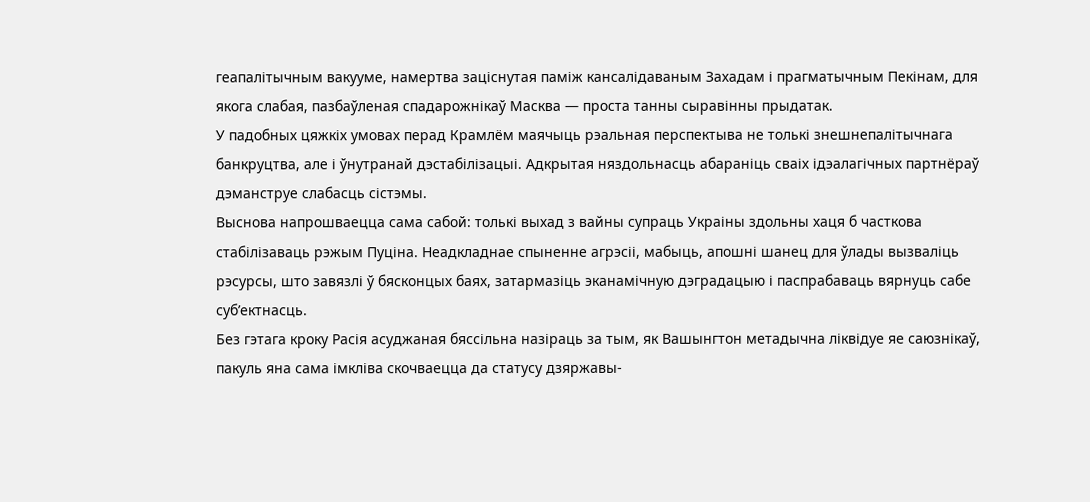геапалітычным вакууме, намертва заціснутая паміж кансалідаваным Захадам і прагматычным Пекінам, для якога слабая, пазбаўленая спадарожнікаў Масква — проста танны сыравінны прыдатак.
У падобных цяжкіх умовах перад Крамлём маячыць рэальная перспектыва не толькі знешнепалітычнага банкруцтва, але і ўнутранай дэстабілізацыі. Адкрытая няздольнасць абараніць сваіх ідэалагічных партнёраў дэманструе слабасць сістэмы.
Выснова напрошваецца сама сабой: толькі выхад з вайны супраць Украіны здольны хаця б часткова стабілізаваць рэжым Пуціна. Неадкладнае спыненне агрэсіі, мабыць, апошні шанец для ўлады вызваліць рэсурсы, што завязлі ў бясконцых баях, затармазіць эканамічную дэградацыю і паспрабаваць вярнуць сабе суб’ектнасць.
Без гэтага кроку Расія асуджаная бяссільна назіраць за тым, як Вашынгтон метадычна ліквідуе яе саюзнікаў, пакуль яна сама імкліва скочваецца да статусу дзяржавы-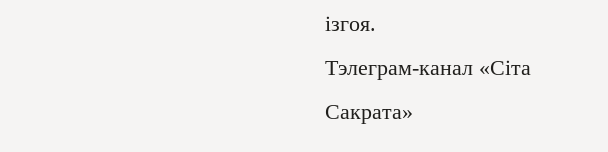ізгоя.
Тэлеграм-канал «Сіта Сакрата»